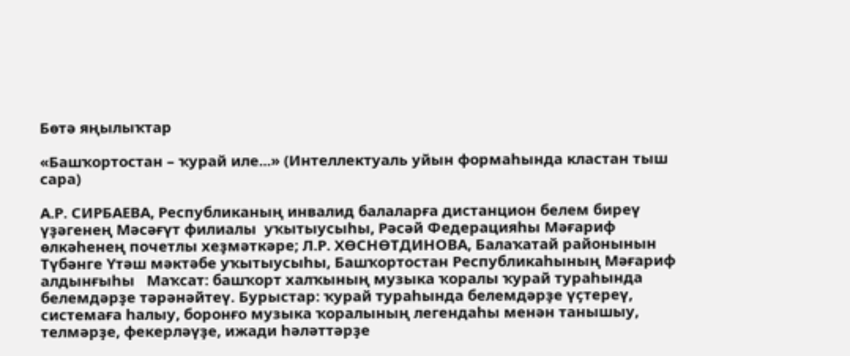Бөтә яңылыҡтар

«Башҡортостан – ҡурай иле...» (Интеллектуаль уйын формаһында кластан тыш сара)

А.Р. СИРБАЕВА, Республиканың инвалид балаларға дистанцион белем биреү үҙәгенең Мәсәғүт филиалы  уҡытыусыһы, Рәсәй Федерацияһы Мәғариф өлкәһенең почетлы хеҙмәткәре; Л.Р. ХӨСНӨТДИНОВА, Балаҡатай районынын  Түбәнге Үтәш мәктәбе уҡытыусыһы, Башҡортостан Республикаһының Мәғариф алдынғыһы   Маҡсат: башҡорт халҡының музыка ҡоралы ҡурай тураһында белемдәрҙе тәрәнәйтеү. Бурыстар: ҡурай тураһында белемдәрҙе үҫтереү, системаға һалыу, боронғо музыка ҡоралының легендаһы менән танышыу, телмәрҙе, фекерләүҙе, ижади һәләттәрҙе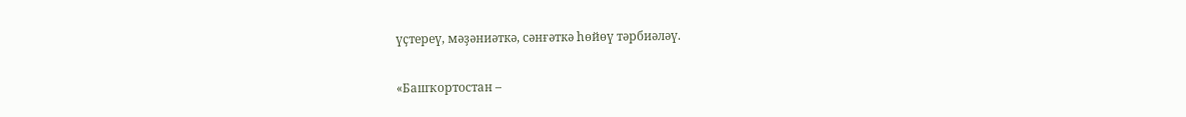үҫтереү, мәҙәниәткә, сәнғәткә һөйөү тәрбиәләү.

«Башҡортостан –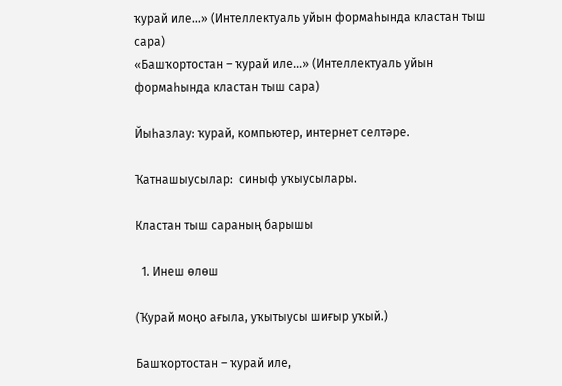ҡурай иле...» (Интеллектуаль уйын формаһында кластан тыш сара)
«Башҡортостан – ҡурай иле...» (Интеллектуаль уйын формаһында кластан тыш сара)

Йыһазлау: ҡурай, компьютер, интернет селтәре.

Ҡатнашыусылар:  синыф уҡыусылары.

Кластан тыш сараның барышы

  1. Инеш өлөш

(Ҡурай моңо ағыла, уҡытыусы шиғыр уҡый.)

Башҡортостан – ҡурай иле,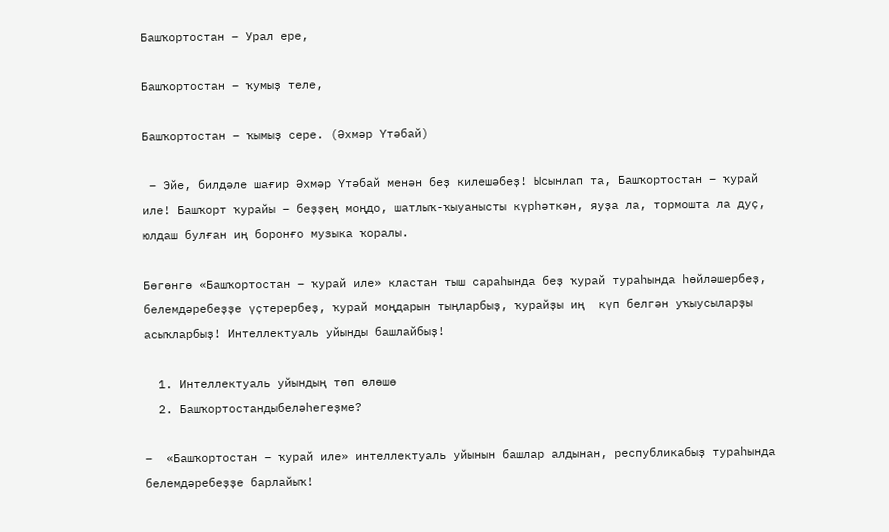Башҡортостан – Урал ере,

Башҡортостан – ҡумыҙ теле,

Башҡортостан – ҡымыҙ сере. (Әхмәр Үтәбай)

 – Эйе, билдәле шағир Әхмәр Үтәбай менән беҙ килешәбеҙ! Ысынлап та, Башҡортостан – ҡурай иле! Башҡорт ҡурайы – беҙҙең моңдо, шатлыҡ-ҡыуанысты күрһәткән, яуҙа ла, тормошта ла дуҫ, юлдаш булған иң боронғо музыка ҡоралы.

Бөгөнгө «Башҡортостан – ҡурай иле» кластан тыш сараһында беҙ ҡурай тураһында һөйләшербеҙ, белемдәребеҙҙе үҫтерербеҙ, ҡурай моңдарын тыңларбыҙ, ҡурайҙы иң  күп белгән уҡыусыларҙы асыҡларбыҙ! Интеллектуаль уйынды башлайбыҙ!

  1. Интеллектуаль уйындың төп өлөшө
  2. Башҡортостандыбеләһегеҙме?

–  «Башҡортостан – ҡурай иле» интеллектуаль уйынын башлар алдынан, республикабыҙ тураһында белемдәребеҙҙе барлайыҡ!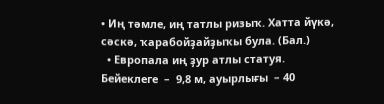• Иң тәмле, иң татлы ризыҡ. Хатта йүкә, сәскә, ҡарабойҙайҙыҡы була. (Бал.)
  • Европала иң ҙур атлы статуя. Бейеклеге  –  9,8 м, ауырлығы  – 40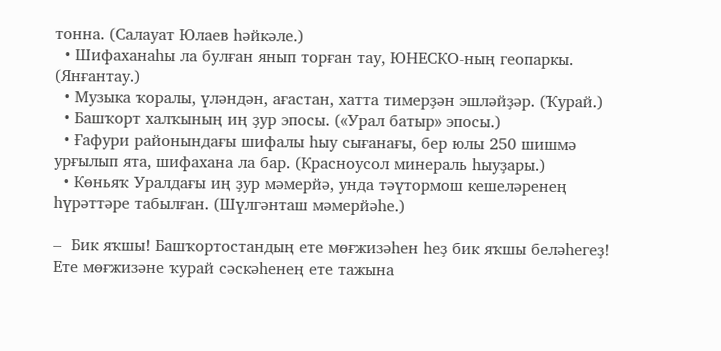тонна. (Салауат Юлаев һәйкәле.)
  • Шифаханаһы ла булған янып торған тау, ЮНЕСКО-ның геопаркы. (Янғантау.)
  • Музыка ҡоралы, үләндән, ағастан, хатта тимерҙән эшләйҙәр. (Ҡурай.)
  • Башҡорт халҡының иң ҙур эпосы. («Урал батыр» эпосы.)
  • Ғафури районындағы шифалы һыу сығанағы, бер юлы 250 шишмә урғылып ята, шифахана ла бар. (Красноусол минераль һыуҙары.)
  • Көньяҡ Уралдағы иң ҙур мәмерйә, унда тәүтормош кешеләренең һүрәттәре табылған. (Шүлгәнташ мәмерйәһе.)

–  Бик яҡшы! Башҡортостандың ете мөғжизәһен һеҙ бик яҡшы беләһегеҙ! Ете мөғжизәне ҡурай сәскәһенең ете тажына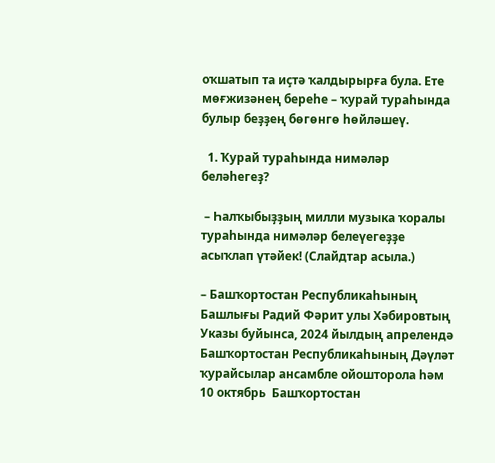оҡшатып та иҫтә ҡалдырырға була. Ете мөғжизәнең береһе – ҡурай тураһында булыр беҙҙең бөгөнгө һөйләшеү.

  1. Ҡурай тураһында нимәләр беләһегеҙ?

 – Һалҡыбыҙҙың милли музыка ҡоралы тураһында нимәләр белеүегеҙҙе асыҡлап үтәйек! (Слайдтар асыла.)

– Башҡортостан Республикаһының Башлығы Радий Фәрит улы Хәбировтың Указы буйынса, 2024 йылдың апрелендә Башҡортостан Республикаһының Дәүләт ҡурайсылар ансамбле ойошторола һәм 10 октябрь  Башҡортостан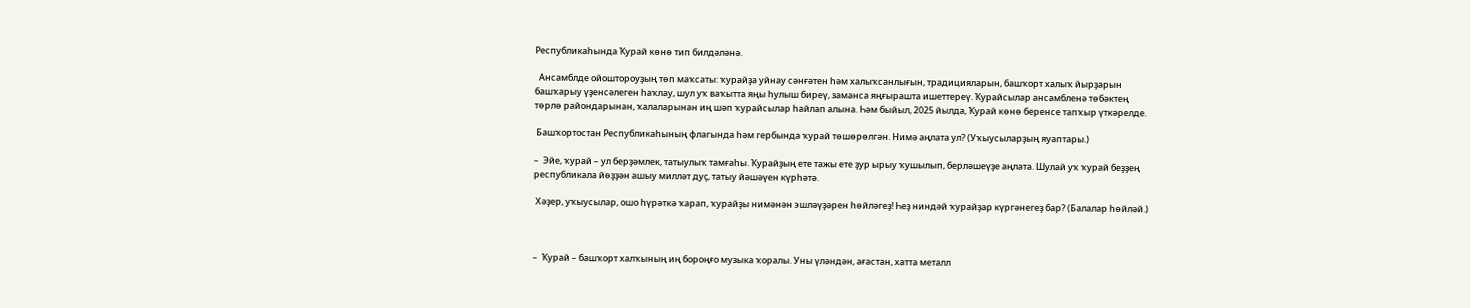Республикаһында Ҡурай көнө тип билдәләнә.

  Ансамблде ойоштороуҙың төп маҡсаты: ҡурайҙа уйнау сәнғәтен һәм халыҡсанлығын, традицияларын, башҡорт халыҡ йырҙарын башҡарыу үҙенсәлеген һаҡлау, шул уҡ ваҡытта яңы һулыш биреү, заманса яңғырашта ишеттереү. Ҡурайсылар ансамбленә төбәктең төрлө райондарынан, ҡалаларынан иң шәп ҡурайсылар һайлап алына. Һәм быйыл, 2025 йылда, Ҡурай көнө беренсе тапҡыр үткәрелде.

 Башҡортостан Республикаһының флагында һәм гербында ҡурай төшөрөлгән. Нимә аңлата ул? (Уҡыусыларҙың яуаптары.)

–  Эйе, ҡурай – ул берҙәмлек, татыулыҡ тамғаһы. Ҡурайҙың ете тажы ете ҙур ырыу ҡушылып, берләшеүҙе аңлата. Шулай уҡ ҡурай беҙҙең республикала йөҙҙән ашыу милләт дуҫ, татыу йәшәүен күрһәтә.

 Хәҙер, уҡыусылар, ошо һүрәткә ҡарап, ҡурайҙы нимәнән эшләүҙәрен һөйләгеҙ! Һеҙ ниндәй ҡурайҙар күргәнегеҙ бар? (Балалар һөйләй.)



–  Ҡурай – башҡорт халҡының иң бороңғо музыка ҡоралы. Уны үләндән, ағастан, хатта металл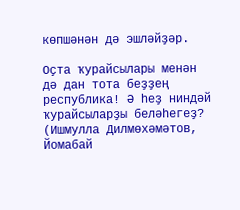көпшәнән дә эшләйҙәр.

Оҫта ҡурайсылары менән дә дан тота беҙҙең республика! Ә һеҙ ниндәй ҡурайсыларҙы беләһегеҙ? (Ишмулла Дилмөхәмәтов, Йомабай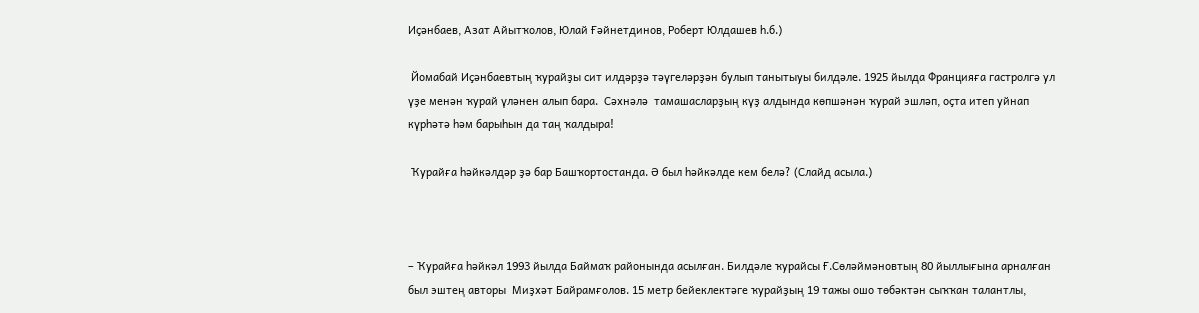Иҫәнбаев, Азат Айытҡолов, Юлай Ғәйнетдинов, Роберт Юлдашев һ.б.)

 Йомабай Иҫәнбаевтың ҡурайҙы сит илдәрҙә тәүгеләрҙән булып танытыуы билдәле. 1925 йылда Францияға гастролгә ул үҙе менән ҡурай үләнен алып бара.  Сәхнәлә  тамашасларҙың күҙ алдында көпшәнән ҡурай эшләп, оҫта итеп уйнап күрһәтә һәм барыһын да таң ҡалдыра!

 Ҡурайға һәйкәлдәр ҙә бар Башҡортостанда. Ә был һәйкәлде кем белә? (Слайд асыла.)



– Ҡурайға һәйкәл 1993 йылда Баймаҡ районында асылған. Билдәле ҡурайсы Ғ.Сөләймәновтың 80 йыллығына арналған был эштең авторы  Миҙхәт Байрамғолов. 15 метр бейеклектәге ҡурайҙың 19 тажы ошо төбәктән сыҡҡан талантлы,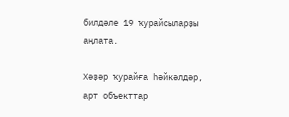билдәле 19 ҡурайсыларҙы аңлата.

Хәҙәр ҡурайға һәйкәлдәр, арт объекттар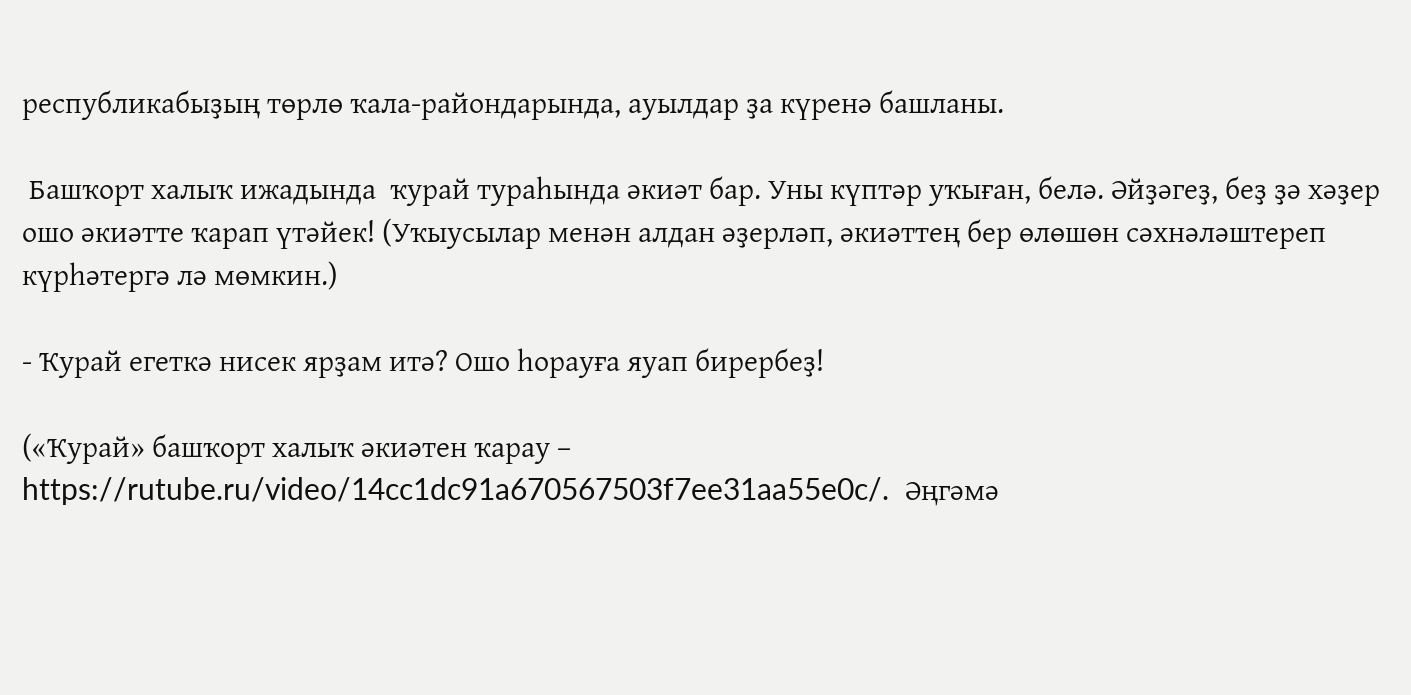республикабыҙың төрлө ҡала-райондарында, ауылдар ҙа күренә башланы.

 Башҡорт халыҡ ижадында  ҡурай тураһында әкиәт бар. Уны күптәр уҡыған, белә. Әйҙәгеҙ, беҙ ҙә хәҙер ошо әкиәтте ҡарап үтәйек! (Уҡыусылар менән алдан әҙерләп, әкиәттең бер өлөшөн сәхнәләштереп күрһәтергә лә мөмкин.)

- Ҡурай егеткә нисек ярҙам итә? Ошо һорауға яуап бирербеҙ!

(«Ҡурай» башҡорт халыҡ әкиәтен ҡарау – https://rutube.ru/video/14cc1dc91a670567503f7ee31aa55e0c/.  Әңгәмә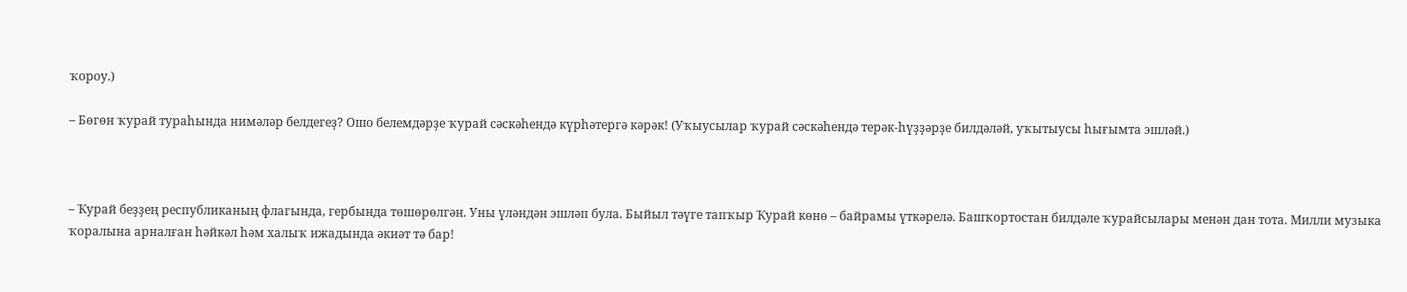ҡороу.)

– Бөгөн ҡурай тураһында нимәләр белдегеҙ? Ошо белемдәрҙе ҡурай сәскәһендә күрһәтергә кәрәк! (Уҡыусылар ҡурай сәскәһендә терәк-һүҙҙәрҙе билдәләй, уҡытыусы һығымта эшләй.)



– Ҡурай беҙҙең республиканың флагында, гербында төшөрөлгән. Уны үләндән эшләп була. Быйыл тәүге тапҡыр Ҡурай көнө – байрамы үткәрелә. Башҡортостан билдәле ҡурайсылары менән дан тота. Милли музыка ҡоралына арналған һәйкәл һәм халыҡ ижадында әкиәт тә бар!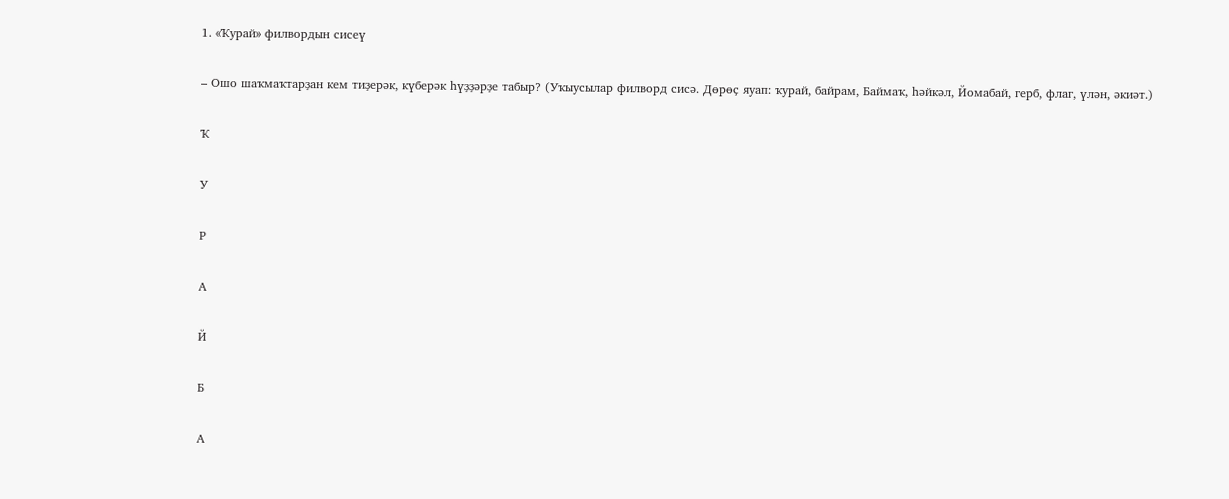1. «Ҡурай» филвордын сисеү

– Ошо шаҡмаҡтарҙан кем тиҙерәк, күберәк һүҙҙәрҙе табыр? (Уҡыусылар филворд сисә. Дөрөҫ яуап: ҡурай, байрам, Баймаҡ, һәйкәл, Йомабай, герб, флаг, үлән, әкиәт.)

Ҡ

У

Р

А

Й

Б

А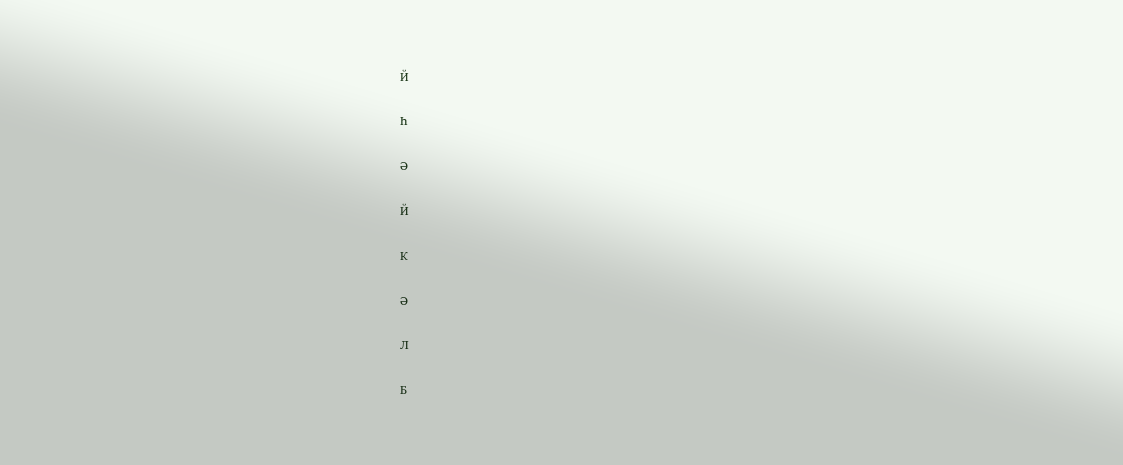Й

Һ

Ә

Й

К

Ә

Л

Б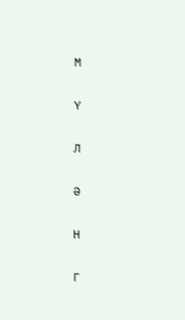М

Ү

Л

Ә

Н

Г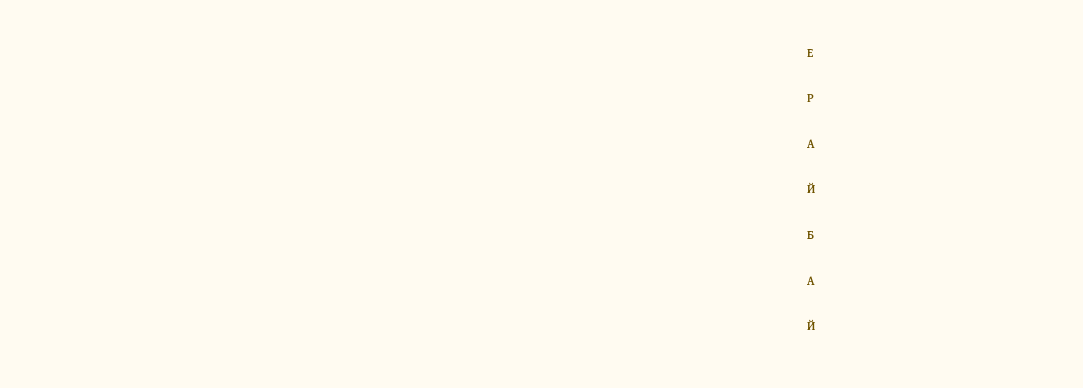Е

Р

А

Й

Б

А

Й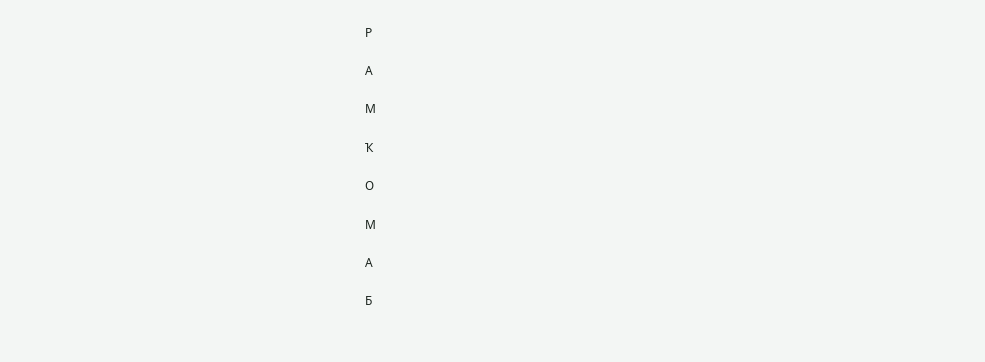Р

А

М

Ҡ

О

М

А

Б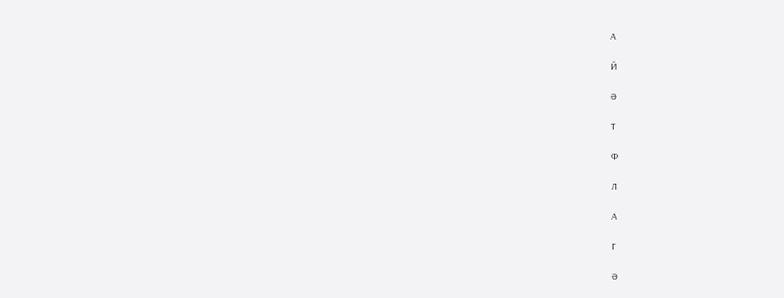А

Й

Ә

Т

Ф

Л

А

Г

Ә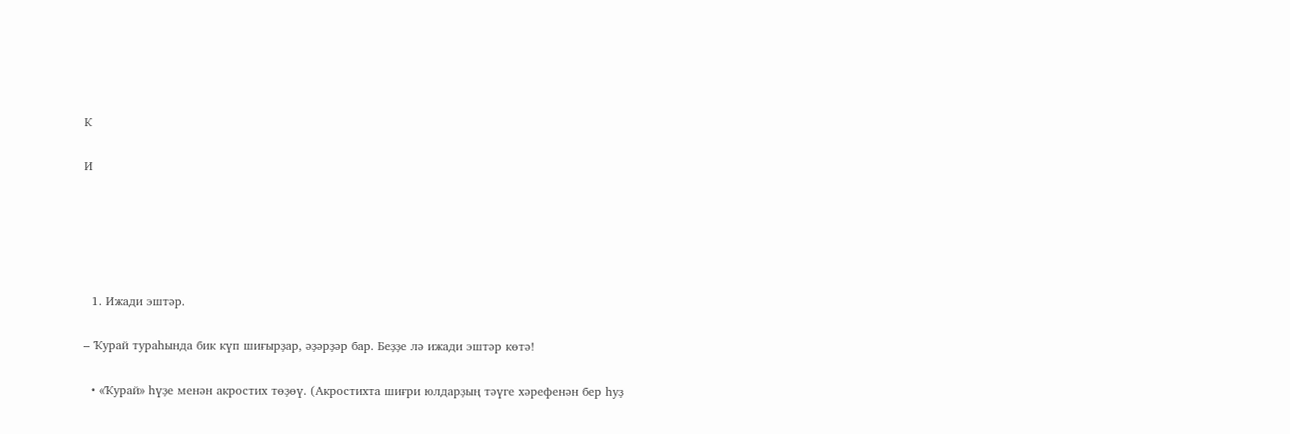К

И





  1. Ижади эштәр.

– Ҡурай тураһында бик күп шиғырҙар, әҙәрҙәр бар. Беҙҙе лә ижади эштәр көтә!

  • «Ҡурай» һүҙе менән акростих төҙөү. (Акростихта шиғри юлдарҙың тәүге хәрефенән бер һуҙ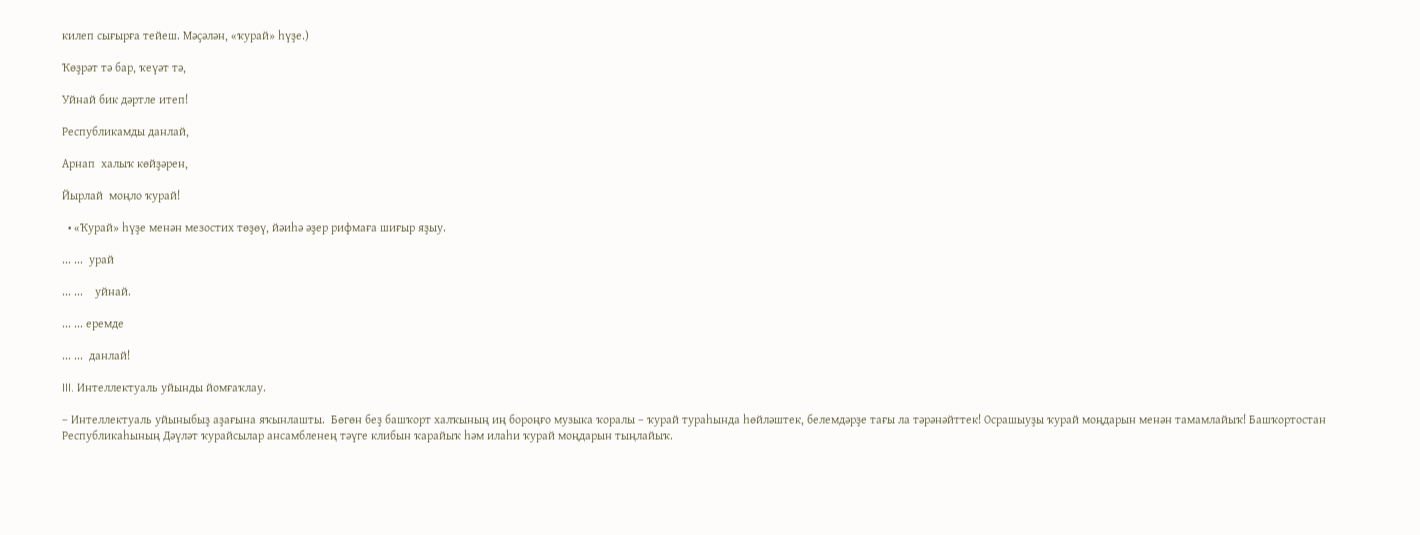килеп сығырға тейеш. Мәҫәлән, «ҡурай» һүҙе.)

Ҡөҙрәт тә бар, ҡеүәт тә,

Уйнай бик дәртле итеп!

Республикамды данлай,

Арнап  халыҡ көйҙәрен,

Йырлай  моңло ҡурай!

  • «Ҡурай» һүҙе менән мезостих төҙөү, йәиһә әҙер рифмаға шиғыр яҙыу.

... ...  урай

... ...    уйнай.

... ... еремде

... ...  данлай!

III. Интеллектуаль уйынды йомғаҡлау.

– Интеллектуаль уйыныбыҙ аҙағына яҡынлашты.  Бөгөн беҙ башҡорт халҡының иң бороңғо музыка ҡоралы – ҡурай тураһында һөйләштек, белемдәрҙе тағы ла тәрәнәйттек! Осрашыуҙы ҡурай моңдарын менән тамамлайыҡ! Башҡортостан Республикаһының Дәүләт ҡурайсылар ансамбленең тәүге клибын ҡарайыҡ һәм илаһи ҡурай моңдарын тыңлайыҡ.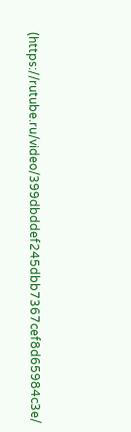(https://rutube.ru/video/399dbddef245dbb7367cef8d65984c3e/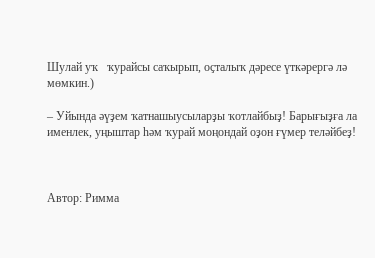Шулай уҡ   ҡурайсы саҡырып, оҫталыҡ дәресе үткәрергә лә мөмкин.)

– Уйында әүҙем ҡатнашыусыларҙы ҡотлайбыҙ! Барығыҙға ла  именлек, уңыштар һәм ҡурай моңондай оҙон ғүмер теләйбеҙ!



Автор: Римма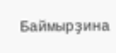Баймырҙина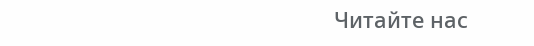Читайте нас